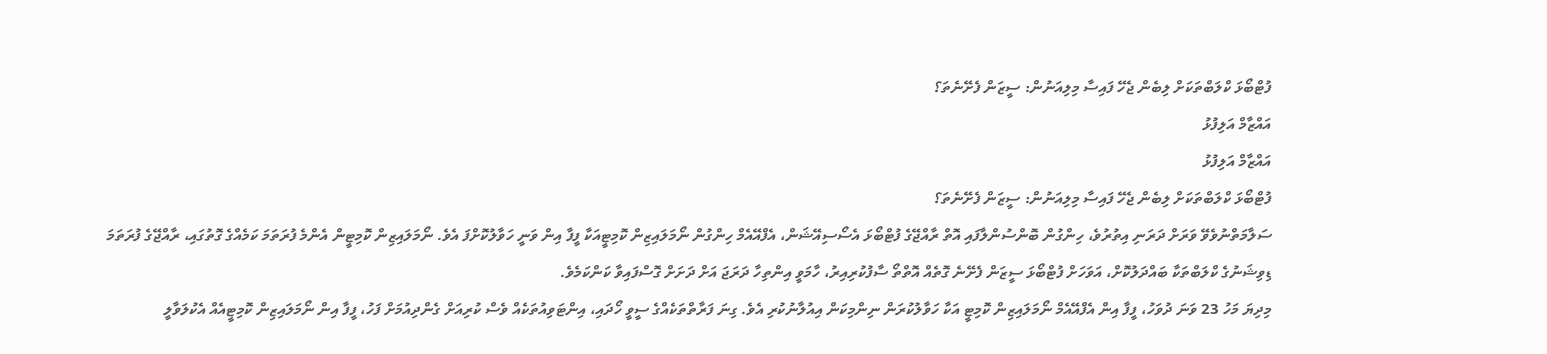ފުޓްބޯޅަ ކްލަބްތަކަށް ލިބެން ޖެހޭ ފައިސާ މިލިއަނުން: ސީޒަން ފެށޭނެތަ؟
އައްޒާމް އަލިފުޅު
އައްޒާމް އަލިފުޅު
ފުޓްބޯޅަ ކްލަބްތަކަށް ލިބެން ޖެހޭ ފައިސާ މިލިއަނުން: ސީޒަން ފެށޭނެތަ؟
ސަލާމަތްނުވެވޭ ވަރަށް ދަރަނި އިތުރުވެ، ހިންގުން ބޮންސުންލާފައި އޮތް ރާއްޖޭގެ ފުޓްބޯޅަ އެސޯސިއޭޝަން، އެފްއޭއެމް ހިންގުން ނޯމަލައިޒިން ކޮމިޓީއަކާ ފީފާ އިން ވަނީ ހަވާލުކޮށްފަ އެވެ. ނޯމަލައިޒިން ކޮމިޓީން އެންމެ ފުރަތަމަ ކަމެއްގެ ގޮތުގައި، ރާއްޖޭގެ ފުރަތަމަ ޑިވިޝަނުގެ ކްލަބްތަކާ ބައްދަލުކޮށް، އަވަހަށް ފުޓްބޯޅަ ސީޒަން ފެށޭނެ ގޮތެއް އޮތްތޯ ސާފުކުރިއިރު، ހާމަވީ އިންތިހާ ދަރަޖަ އަށް ދަށަށް ގޮސްފައިވާ ކަންކަމެވެ.
މިދިޔަ މަހު 23 ވަނަ ދުވަހު، ފީފާ އިން އެފްއޭއެމް ނޯމަލައިޒިން ކޮމިޓީ އަކާ ހަވާލުކުރަން ނިންމިކަން އިއުލާނުކުރި އެވެ. ގިނަ ފަރާތްތަކެއްގެ ސީވީ ހޯދައި، އިންޓަވިއުތަކެއް ވެސް ކުރިއަށް ގެންދިއުމަށް ފަހު، ފީފާ އިން ނޯމަލައިޒިން ކޮމިޓީއެއް އެކުލަވާލީ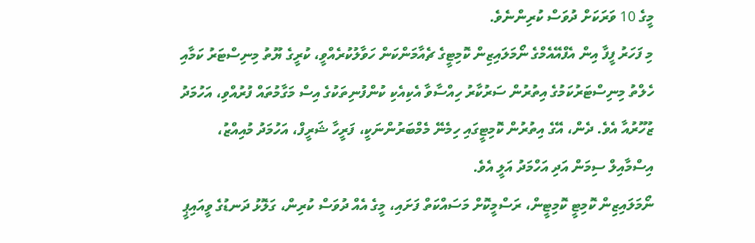މީގެ 10 ވަރަކަށް ދުވަސް ކުރިންނެވެ.
މި ފަހަރު ފީފާ އިން އެފްއޭއެމްގެ ނޯމަލައިޒިން ކޮމިޓީގެ ޗެއާމަންކަން ހަވާލުކުރެއްވީ، ކުރީގެ ޔޫތު މިނިސްޓަރު ކަމާއި ހެލްތު މިނިސްޓަރުކަމުގެ އިތުރުން ސަރުކާރު ހިއްސާވާ އެކިއެކި ކުންފުނިތަކުގެ އިސް މަގާމުތައް ފުރުއްވި، އަހުމަދު ޒުހޫރުއާ އެވެ. ދެން، އޭގެ އިތުރުން ކޮމިޓީގައި ހިމެނޭ މެމްބަރުންނަކީ، ފަރީހާ ޝަރީފް، އަހުމަދު މުއިއްޒު، އިސްމާއިލް ސިމަން އަދި އަހްމަދު އަލީ އެވެ.
ނޯމަލައިޒިން ކޮމިޓީ ކޮމިޓީން، ރަސްމީކޮށް މަސައްކަތް ފަށައި، މީގެ އެއް ދުވަސް ކުރިން، ގަލޮޅު ދަނޑުގެ ވީއައިޕީ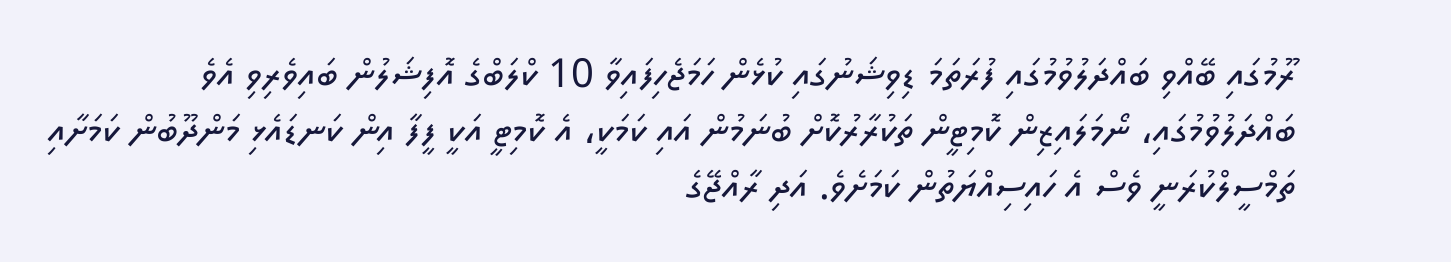ރޫމުގައި ބޭއްވި ބައްދަލުވުމުގައި ފުރަތަމަ ޑިވިޝަނުގައި ކުޅެން ހަމަޖެހިފައިވާ 10 ކްލަބްގެ އޮފިޝަލުން ބައިވެރިވި އެވެ
ބައްދަލުވުމުގައި، ނޯމަލައިޒިން ކޮމިޓީން ތަކުރާރުކޮށް ބުނަމުން އައި ކަމަކީ، އެ ކޮމިޓީ އަކީ ފީފާ އިން ކަނޑައެޅި މަންދޫބުން ކަމަށާއި ތަމްސީލްކުރަނީ ވެސް އެ ހައިސިއްޔަތުން ކަމަށެވެ. އަދި ރާއްޖޭގެ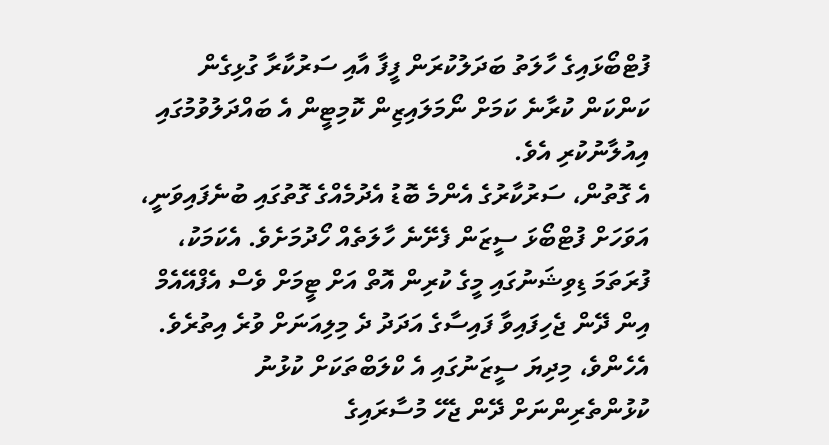ފުޓްބޯޅައިގެ ހާލަތު ބަދަލުކުރަން ފީފާ އާއި ސަރުކާރާ ގުޅިގެން ކަންކަން ކުރާނެ ކަމަށް ނޯމަލައިޒިން ކޮމިޓީން އެ ބައްދަލުވުމުގައި އިއުލާނުކުރި އެވެ.
އެ ގޮތުން، ސަރުކާރުގެ އެންމެ ބޮޑު އެދުމެއްގެ ގޮތުގައި ބުނެފައިވަނީ، އަވަހަށް ފުޓްބޯޅަ ސީޒަން ފެށޭނެ ހާލަތެއް ހޯދުމަށެވެ. އެކަމަކު، ފުރަތަމަ ޑިވިޝަނުގައި މީގެ ކުރިން އޮތް އަށް ޓީމަށް ވެސް އެފްއޭއެމް އިން ދޭން ޖެހިފައިވާ ފައިސާގެ އަދަދު ދެ މިލިއަނަށް ވުރެ އިތުރެވެ. އެހެންވެ، މިދިޔަ ސީޒަނުގައި އެ ކްލަބްތަކަށް ކުޅުނު ކުޅުންތެރިންނަށް ދޭން ޖެހޭ މުސާރައިގެ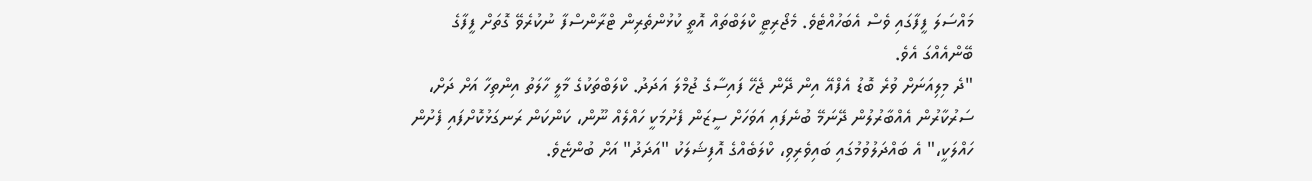މައްސަލަ ފީފާގައި ވެސް އެބަހުއްޓެވެ. މެޖޯރިޓީ ކްލަބްތައް އޮތީ ކުޅުންތެރިން ޓްރާންސްފާ ނުކުރެވޭ ގޮތަށް ފީފާގެ ބޭންއެއްގަ އެވެ.
"ދެ މިލިއަނަށް ވުރެ ބޮޑު އެފްއޭ އިން ދޭން ޖެހޭ ފައިސާގެ ޖުމްލަ އަދަދު. ކްލަބްތަކުގެ މާލީ ހާލަތު އިންތިހާ އަށް ދަށް، ސަރުކާރުން އެއްބާރުލުން ދޭނަމޭ ބުނެފައި އަވަހަށް ސީޒަން ފެށުމަކީ ހައްލެއް ނޫން، ކަންކަން ރަނގަޅުކޮށްފައި ފެށުން ހައްލަކީ،" އެ ބައްދަލުވުމުގައި ބައިވެރިވި، ކްލަބެއްގެ އޮފިޝަލަކު "އަދަދު" އަށް ބުންޏެވެ.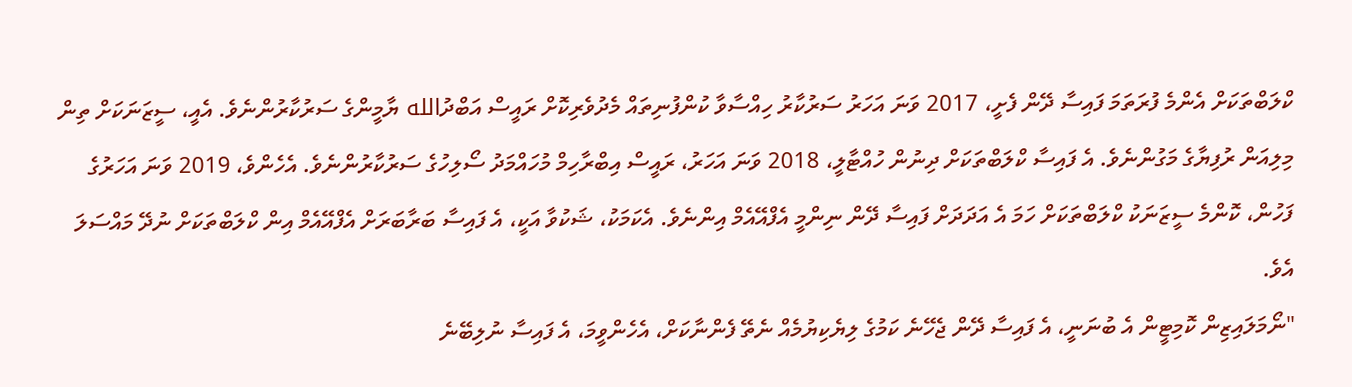ކްލަބްތަކަށް އެންމެ ފުރަތަމަ ފައިސާ ދޭން ފެށީ، 2017 ވަނަ އަހަރު ސަރުކާރު ހިއްސާވާ ކުންފުނިތައް މެދުވެރިކޮށް ރައީސް އަބްދުالله ޔާމީންގެ ސަރުކާރުންނެވެ. އެއީ، ސީޒަނަކަށް ތިން މިލިއަން ރުފިޔާގެ މަގުންނެވެ. އެ ފައިސާ ކްލަބްތަކަށް ދިނުން ހުއްޓާލީ، 2018 ވަނަ އަހަރު، ރައީސް އިބްރާހިމް މުހައްމަދު ސޯލިހުގެ ސަރުކާރުންނެވެ. އެހެންވެ، 2019 ވަނަ އަހަރުގެ ފަހުން، ކޮންމެ ސީޒަނަކު ކްލަބްތަކަށް ހަމަ އެ އަދަދަށް ފައިސާ ދޭން ނިންމީ އެފްއޭއެމް އިންނެވެ. އެކަމަކު، ޝަކުވާ އަކީ، އެ ފައިސާ ބަރާބަރަށް އެފްއޭއެމް އިން ކްލަބްތަކަށް ނުދޭ މައްސަލަ އެވެ.
"ނޯމަލައިޒިން ކޮމިޓީން އެ ބުނަނީ، އެ ފައިސާ ދޭން ޖެހޭނެ ކަމުގެ ލިޔެކިޔުމެއް ނެތޭ ފެންނާކަށް، އެހެންވީމަ، އެ ފައިސާ ނުލިބޭނެ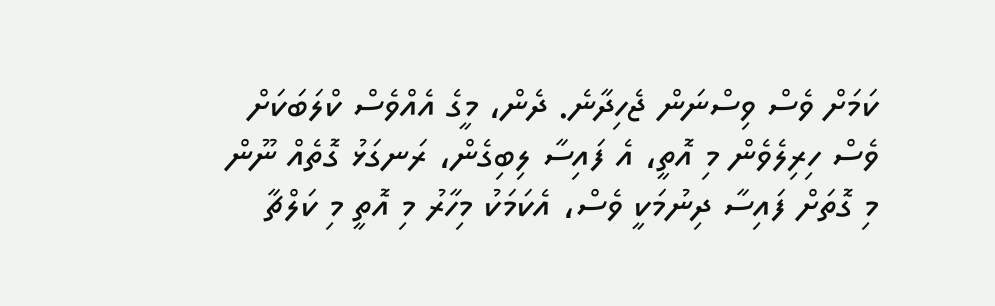ކަމަށް ވެސް ވިސްނަން ޖެހިދާނެ. ދެން، މީގެ އެއްވެސް ކްލަބަކަށް ވެސް ހިރިލެވެން މި އޮތީ، އެ ފައިސާ ލިބިގެން، ރަނގަޅު ގޮތެއް ނޫން މި ގޮތަށް ފައިސާ ދިނުމަކީ ވެސް، އެކަމަކު މިހާރު މި އޮތީ މި ކަލްޗާ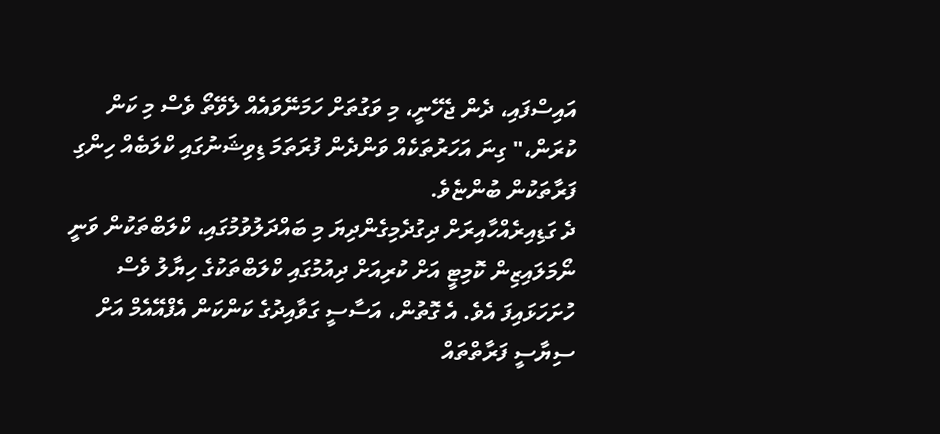އައިސްފައި، ދެން ޖެހޭނީ، މި ވަގުތަށް ހަމަނޭވައެއް ލެވޭތޯ ވެސް މި ކަން ކުރަން،" ގިނަ އަހަރުތަކެއް ވަންދެން ފުރަތަމަ ޑިވިޝަނުގައި ކްލަބެއް ހިންގި ފަރާތަކުން ބުންޏެވެ.
ދެ ގަޑިއިރެއްހާއިރަށް ދިގުދެމިގެންދިޔަ މި ބައްދަލުވުމުގައި، ކްލަބްތަކުން ވަނީ ނޯމަލައިޒިން ކޮމިޓީ އަށް ކުރިއަށް ދިއުމުގައި ކްލަބްތަކުގެ ހިޔާލު ވެސް ހުށަހަޅައިފަ އެވެ. އެ ގޮތުން، އަސާސީ ގަވާއިދުގެ ކަންކަން އެފްއޭއެމް އަށް ސިޔާސީ ފަރާތްތައް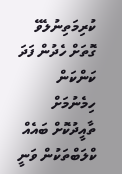ކުރިމަތިނުލެވޭ ގޮތަށް ހެދުން ފަދަ ކަންކަން ހިމެނުމަށް ތާއީދުކޮށް ބައެއް ކްލަބްތަކުން ވަނީ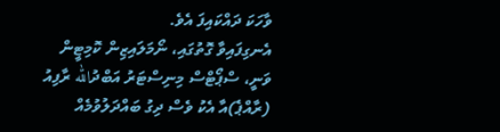ވާހަކަ ދައްކައިފަ އެވެ.
އެނގިފައިވާ ގޮތުގައި، ނޯމަލައިޒިން ކޮމިޓީން ވަނީ، ސްޕޯޓްސް މިނިސްޓަރު އަބްދުالله ރާފިއު (ރާއްޕެ)އާ އެކު ވެސް ދިގު ބައްދަލުވުމެއް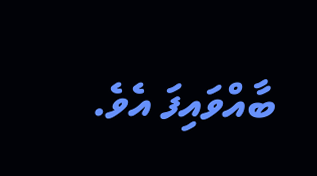ބާއްވައިފަ އެވެ.